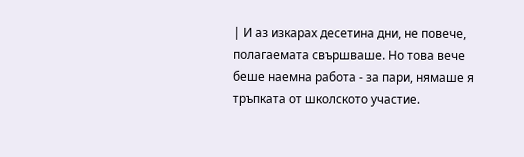| И аз изкарах десетина дни, не повече, полагаемата свършваше. Но това вече беше наемна работа - за пари, нямаше я тръпката от школското участие.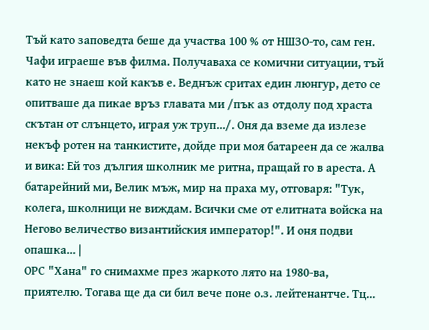Тъй като заповедта беше да участва 100 % от НШЗО-то, сам ген. Чафи играеше във филма. Получаваха се комични ситуации, тъй като не знаеш кой какъв е. Веднъж сритах един люнгур, дето се опитваше да пикае връз главата ми /пък аз отдолу под храста скътан от слънцето, играя уж труп.../. Оня да вземе да излезе некъф ротен на танкистите, дойде при моя батареен да се жалва и вика: Ей тоз дългия школник ме ритна, пращай го в ареста. А батарейний ми, Велик мъж, мир на праха му, отговаря: "Тук, колега, школници не виждам. Всички сме от елитната войска на Негово величество византийския император!". И оня подви опашка... |
ОРС "Хана" го снимахме през жаркото лято на 1980-ва, приятелю. Тогава ще да си бил вече поне о.з. лейтенантче. Тц...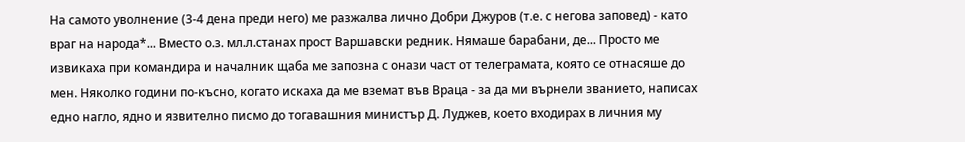На самото уволнение (3-4 дена преди него) ме разжалва лично Добри Джуров (т.е. с негова заповед) - като враг на народа*... Вместо о.з. мл.л.станах прост Варшавски редник. Нямаше барабани, де... Просто ме извикаха при командира и началник щаба ме запозна с онази част от телеграмата, която се отнасяше до мен. Няколко години по-късно, когато искаха да ме вземат във Враца - за да ми върнели званието, написах едно нагло, ядно и язвително писмо до тогавашния министър Д. Луджев, което входирах в личния му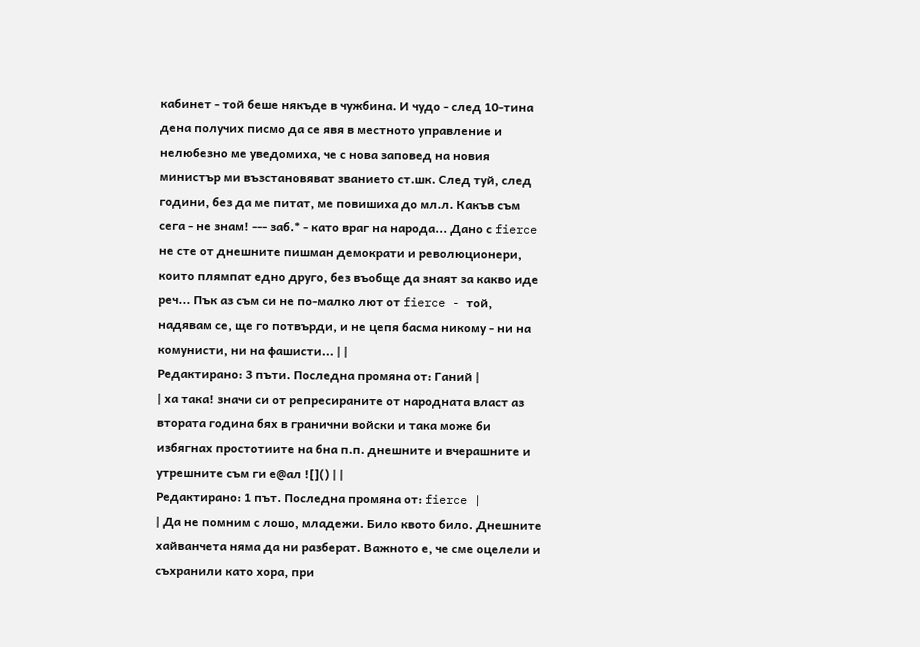кабинет - той беше някъде в чужбина. И чудо - след 10-тина дена получих писмо да се явя в местното управление и нелюбезно ме уведомиха, че с нова заповед на новия министър ми възстановяват званието ст.шк. След туй, след години, без да ме питат, ме повишиха до мл.л. Какъв съм сега - не знам! --- заб.* - като враг на народа... Дано с fierce не сте от днешните пишман демократи и революционери, които плямпат едно друго, без въобще да знаят за какво иде реч... Пък аз съм си не по-малко лют от fierce - той, надявам се, ще го потвърди, и не цепя басма никому - ни на комунисти, ни на фашисти... | |
Редактирано: 3 пъти. Последна промяна от: Ганий |
| ха така! значи си от репресираните от народната власт аз втората година бях в гранични войски и така може би избягнах простотиите на бна п.п. днешните и вчерашните и утрешните съм ги е@ал ![]() | |
Редактирано: 1 път. Последна промяна от: fierce |
| Да не помним с лошо, младежи. Било квото било. Днешните хайванчета няма да ни разберат. Важното е, че сме оцелели и съхранили като хора, при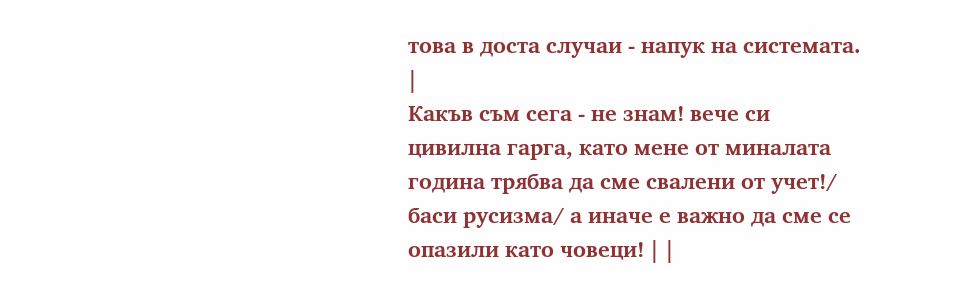това в доста случаи - напук на системата. |
Какъв съм сега - не знам! вече си цивилна гарга, като мене от миналата година трябва да сме свалени от учет!/ баси русизма/ а иначе е важно да сме се опазили като човеци! | |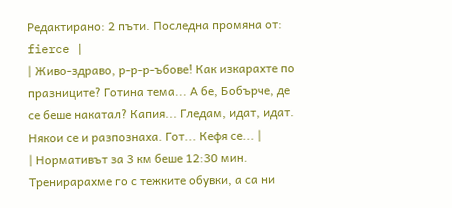Редактирано: 2 пъти. Последна промяна от: fierce |
| Живо-здраво, р-р-р-ъбове! Как изкарахте по празниците? Готина тема... А бе, Бобърче, де се беше накатал? Капия... Гледам, идат, идат. Някои се и разпознаха. Гот... Кефя се... |
| Нормативът за 3 км беше 12:30 мин. Тренирарахме го с тежките обувки, а са ни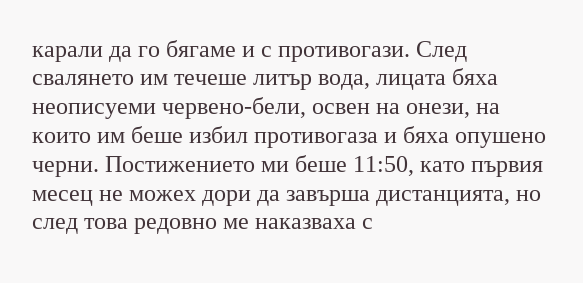карали да го бягаме и с противогази. След свалянето им течеше литър вода, лицата бяха неописуеми червено-бели, освен на онези, на които им беше избил противогаза и бяха опушено черни. Постижението ми беше 11:50, като първия месец не можех дори да завърша дистанцията, но след това редовно ме наказваха с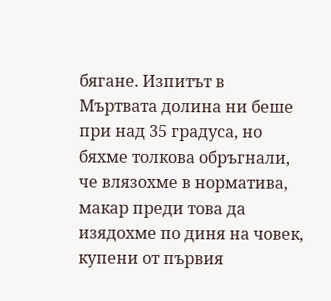бягане. Изпитът в Мъртвата долина ни беше при над 35 градуса, но бяхме толкова обръгнали, че влязохме в норматива, макар преди това да изядохме по диня на човек, купени от първия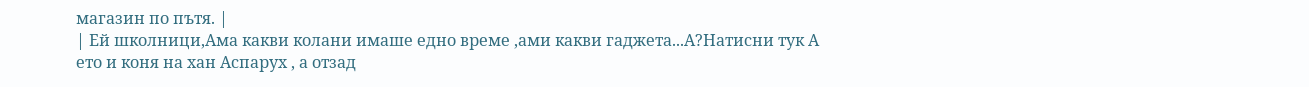магазин по пътя. |
| Ей школници,Ама какви колани имаше едно време ,ами какви гаджета...А?Натисни тук А ето и коня на хан Аспарух , а отзад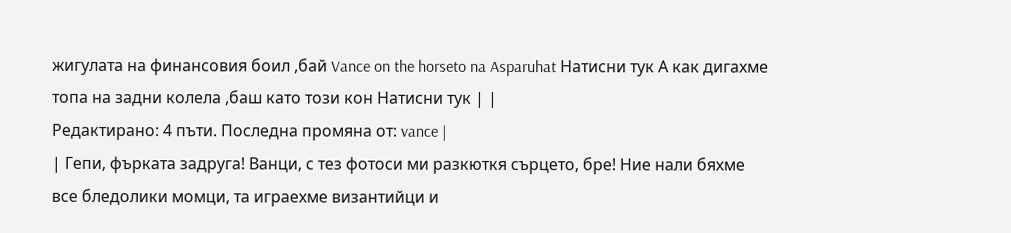жигулата на финансовия боил ,бай Vance on the horseto na Asparuhat Натисни тук А как дигахме топа на задни колела ,баш като този кон Натисни тук | |
Редактирано: 4 пъти. Последна промяна от: vance |
| Гепи, фърката задруга! Ванци, с тез фотоси ми разкюткя сърцето, бре! Ние нали бяхме все бледолики момци, та играехме византийци и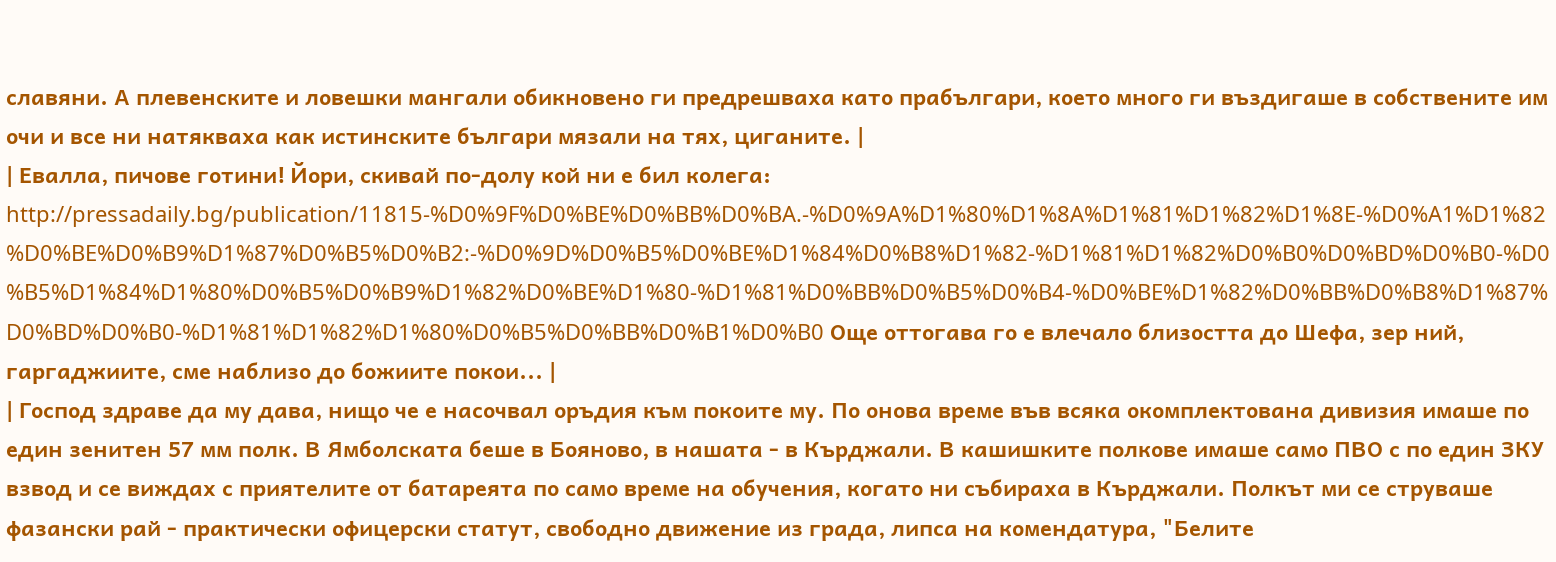славяни. А плевенските и ловешки мангали обикновено ги предрешваха като прабългари, което много ги въздигаше в собствените им очи и все ни натякваха как истинските българи мязали на тях, циганите. |
| Евалла, пичове готини! Йори, скивай по-долу кой ни е бил колега: http://pressadaily.bg/publication/11815-%D0%9F%D0%BE%D0%BB%D0%BA.-%D0%9A%D1%80%D1%8A%D1%81%D1%82%D1%8E-%D0%A1%D1%82%D0%BE%D0%B9%D1%87%D0%B5%D0%B2:-%D0%9D%D0%B5%D0%BE%D1%84%D0%B8%D1%82-%D1%81%D1%82%D0%B0%D0%BD%D0%B0-%D0%B5%D1%84%D1%80%D0%B5%D0%B9%D1%82%D0%BE%D1%80-%D1%81%D0%BB%D0%B5%D0%B4-%D0%BE%D1%82%D0%BB%D0%B8%D1%87%D0%BD%D0%B0-%D1%81%D1%82%D1%80%D0%B5%D0%BB%D0%B1%D0%B0 Още оттогава го е влечало близостта до Шефа, зер ний, гаргаджиите, сме наблизо до божиите покои... |
| Господ здраве да му дава, нищо че е насочвал оръдия към покоите му. По онова време във всяка окомплектована дивизия имаше по един зенитен 57 мм полк. В Ямболската беше в Бояново, в нашата - в Кърджали. В кашишките полкове имаше само ПВО с по един ЗКУ взвод и се виждах с приятелите от батареята по само време на обучения, когато ни събираха в Кърджали. Полкът ми се струваше фазански рай - практически офицерски статут, свободно движение из града, липса на комендатура, "Белите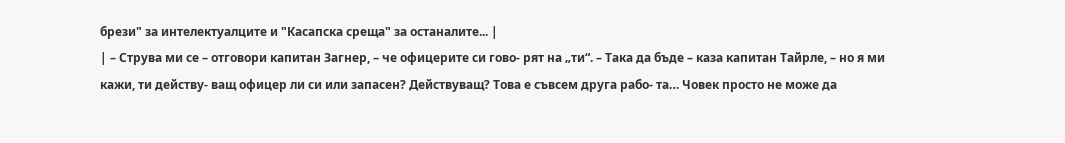брези" за интелектуалците и "Касапска среща" за останалите... |
| – Струва ми се – отговори капитан Загнер, – че офицерите си гово- рят на „ти“. – Така да бъде – каза капитан Тайрле, – но я ми кажи, ти действу- ващ офицер ли си или запасен? Действуващ? Това е съвсем друга рабо- та… Човек просто не може да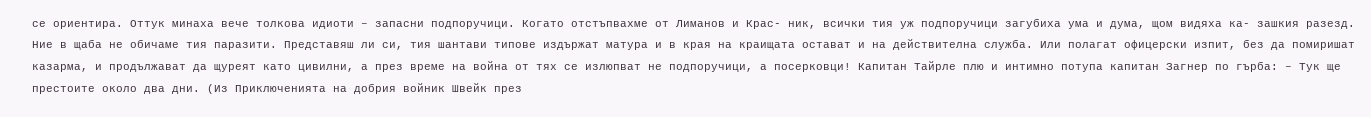се ориентира. Оттук минаха вече толкова идиоти – запасни подпоручици. Когато отстъпвахме от Лиманов и Крас- ник, всички тия уж подпоручици загубиха ума и дума, щом видяха ка- зашкия разезд. Ние в щаба не обичаме тия паразити. Представяш ли си, тия шантави типове издържат матура и в края на краищата остават и на действителна служба. Или полагат офицерски изпит, без да помиришат казарма, и продължават да щуреят като цивилни, а през време на война от тях се излюпват не подпоручици, а посерковци! Капитан Тайрле плю и интимно потупа капитан Загнер по гърба: – Тук ще престоите около два дни. (Из Приключенията на добрия войник Швейк през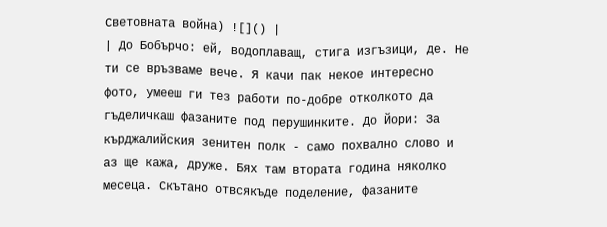Световната война) ![]() |
| До Бобърчо: ей, водоплаващ, стига изгъзици, де. Не ти се връзваме вече. Я качи пак некое интересно фото, умееш ги тез работи по-добре отколкото да гъделичкаш фазаните под перушинките. До Йори: За кърджалийския зенитен полк - само похвално слово и аз ще кажа, друже. Бях там втората година няколко месеца. Скътано отвсякъде поделение, фазаните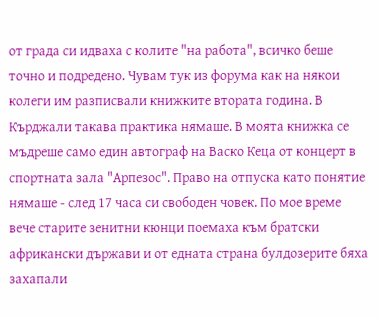от града си идваха с колите "на работа", всичко беше точно и подредено. Чувам тук из форума как на някои колеги им разписвали книжките втората година. В Кърджали такава практика нямаше. В моята книжка се мъдреше само един автограф на Васко Кеца от концерт в спортната зала "Арпезос". Право на отпуска като понятие нямаше - след 17 часа си свободен човек. По мое време вече старите зенитни кюнци поемаха към братски африкански държави и от едната страна булдозерите бяха захапали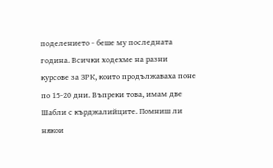поделението - беше му последната година. Всички ходехме на разни курсове за ЗРК, които продължаваха поне по 15-20 дни. Въпреки това, имам две Шабли с кърджалийците. Помниш ли някои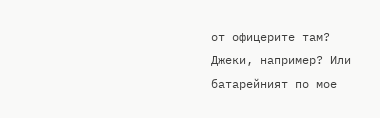от офицерите там? Джеки, например? Или батарейният по мое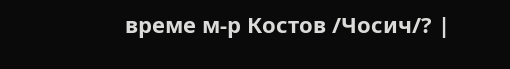време м-р Костов /Чосич/? |